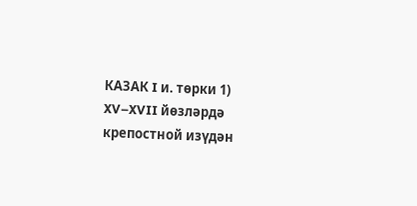КАЗАК I и. төрки 1) XV–XVII йөзләрдә крепостной изүдән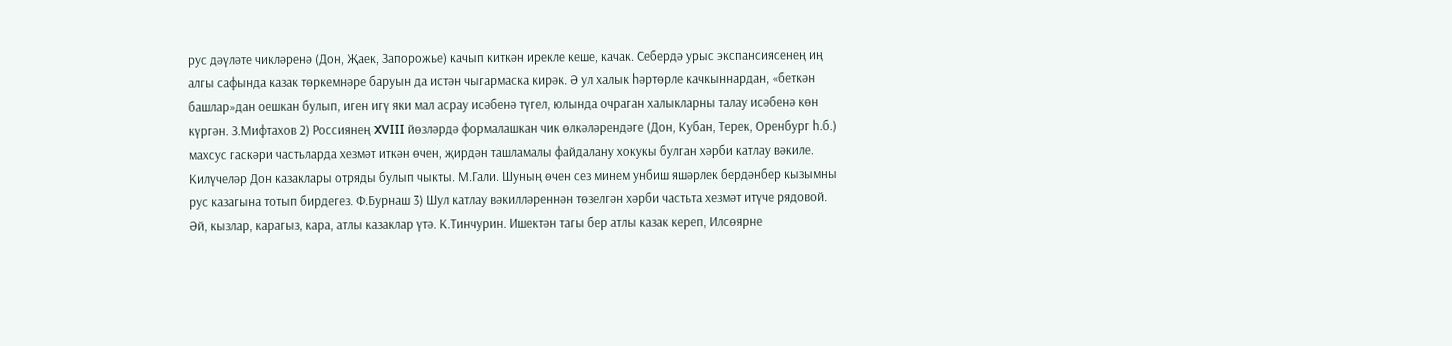рус дәүләте чикләренә (Дон, Җаек, Запорожье) качып киткән ирекле кеше, качак. Себердә урыс экспансиясенең иң алгы сафында казак төркемнәре баруын да истән чыгармаска кирәк. Ә ул халык һәртөрле качкыннардан, «беткән башлар»дан оешкан булып, иген игү яки мал асрау исәбенә түгел, юлында очраган халыкларны талау исәбенә көн күргән. З.Мифтахов 2) Россиянең XVIII йөзләрдә формалашкан чик өлкәләрендәге (Дон, Кубан, Терек, Оренбург һ.б.) махсус гаскәри частьларда хезмәт иткән өчен, җирдән ташламалы файдалану хокукы булган хәрби катлау вәкиле. Килүчеләр Дон казаклары отряды булып чыкты. М.Гали. Шуның өчен сез минем унбиш яшәрлек бердәнбер кызымны рус казагына тотып бирдегез. Ф.Бурнаш 3) Шул катлау вәкилләреннән төзелгән хәрби частьта хезмәт итүче рядовой. Әй, кызлар, карагыз, кара, атлы казаклар үтә. К.Тинчурин. Ишектән тагы бер атлы казак кереп, Илсөярне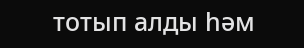тотып алды һәм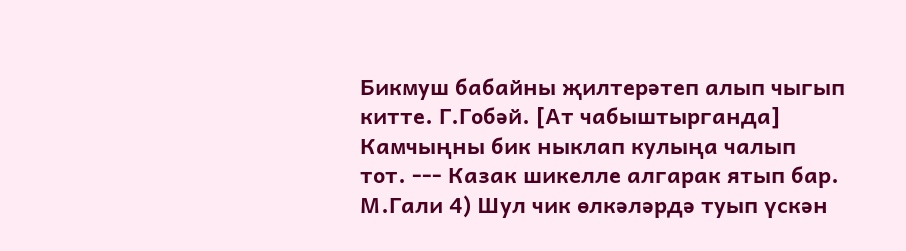Бикмуш бабайны җилтерәтеп алып чыгып китте. Г.Гобәй. [Ат чабыштырганда] Камчыңны бик ныклап кулыңа чалып тот. --- Казак шикелле алгарак ятып бар. М.Гали 4) Шул чик өлкәләрдә туып үскән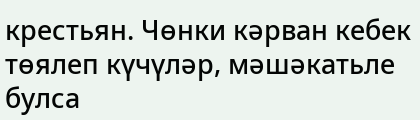крестьян. Чөнки кәрван кебек төялеп күчүләр, мәшәкатьле булса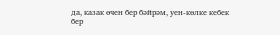да, казак өчен бер бәйрәм, уен-көлке кебек бер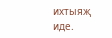ихтыяҗ иде.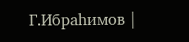Г.Ибраһимов |